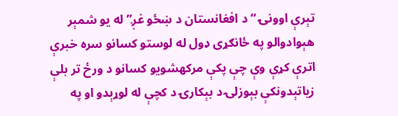تېرې اوونۍ “د افغانستان د ښځو غږ” له یو شمېر هېوادوالو په ځانګړی ډول له لوستو کسانو سره خبرې اترې کړې وې چې پکې مرکهشویو کسانو د ورځ تر بلې زیاتېدونکې بېوزلۍ د بېکارۍ د کچې له لوړېدو او په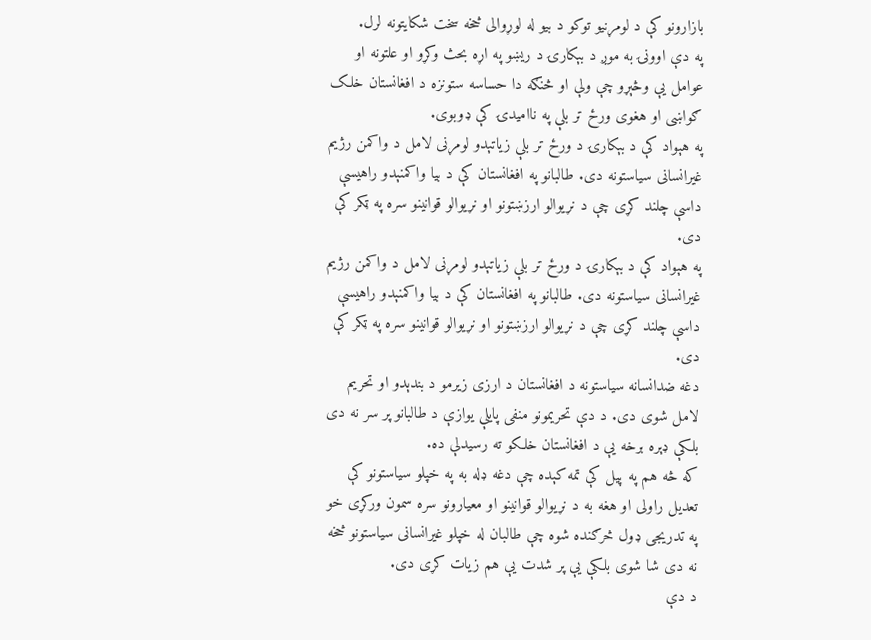بازارونو کې د لومړنیو توکو د بیو له لوړوالی څخه سخت شکایتونه لرل.
په دې اوونۍ به موږ د بېکارۍ د ریښو په اړه بحث وکړو او علتونه او عوامل یې وڅېړو چې ولې او څنګه دا حساسه ستونزه د افغانستان خلک ګواښی او هغوی ورځ تر بلې په ناامیدۍ کې ډوبوی.
په هېواد کې د بېکارۍ د ورځ تر بلې زیاتېدو لومړنی لامل د واکمن رژیم غیرانسانی سیاستونه دی. طالبانو په افغانستان کې د بیا واکمنېدو راهیسې داسې چلند کړی چې د نړیوالو ارزښتونو او نړیوالو قوانینو سره په ټکر کې دی.
په هېواد کې د بېکارۍ د ورځ تر بلې زیاتېدو لومړنی لامل د واکمن رژیم غیرانسانی سیاستونه دی. طالبانو په افغانستان کې د بیا واکمنېدو راهیسې داسې چلند کړی چې د نړیوالو ارزښتونو او نړیوالو قوانینو سره په ټکر کې دی.
دغه ضدانسانه سیاستونه د افغانستان د ارزی زیرمو د بندېدو او تحریم لامل شوی دی. د دې تحریمونو منفی پایلې یوازې د طالبانو پر سر نه دی بلکې ډېره برخه یې د افغانستان خلکو ته رسیدلې ده.
که څه هم په پیل کې تمه کېده چې دغه ډله به په خپلو سیاستونو کې تعدیل راولی او هغه به د نړیوالو قوانینو او معیارونو سره سمون ورکړی خو په تدریجی ډول څرګنده شوه چې طالبان له خپلو غیرانسانی سیاستونو څخه نه دی شا شوی بلکې یې پر شدت یې هم زیات کړی دی.
د دې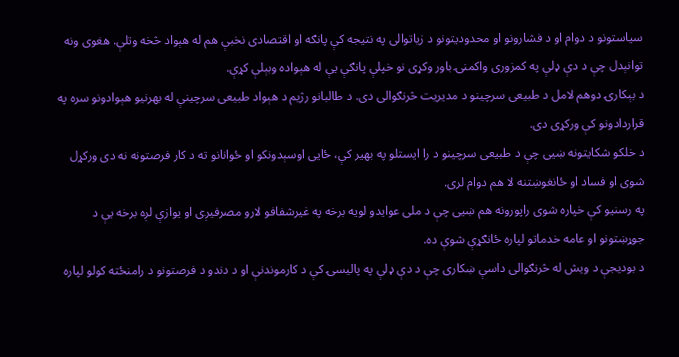سیاستونو د دوام او د فشارونو او محدودیتونو د زیاتوالی په نتیجه کې پانګه او اقتصادی نخبې هم له هېواد څخه وتلې. هغوی ونه توانېدل چې د دې ډلې په کمزوری واکمنۍ باور وکړی نو خپلې پانګې یې له هېواده وبېلې کړې.
د بېکارۍ دوهم لامل د طبیعی سرچینو د مدیریت څرنګوالی دی. د طالبانو رژیم د هېواد طبیعی سرچینې له بهرنیو هېوادونو سره په قراردادونو کې ورکړی دی.
د خلکو شکایتونه ښیی چې د طبیعی سرچینو د را ایستلو په بهیر کې، ځایی اوسېدونکو او ځوانانو ته د کار فرصتونه نه دی ورکړل شوی او فساد او ځانغوښتنه لا هم دوام لری.
په رسنیو کې خپاره شوی راپورونه هم ښیی چې د ملی عوایدو لویه برخه په غیرشفافو لارو مصرفیږی او یوازې لږه برخه یې د جوړښتونو او عامه خدماتو لپاره ځانګړې شوې ده.
د بودیجې د ویش له څرنګوالی داسې ښکاری چې د دې ډلې په پالیسۍ کې د کارموندنې او د دندو د فرصتونو د رامنځته کولو لپاره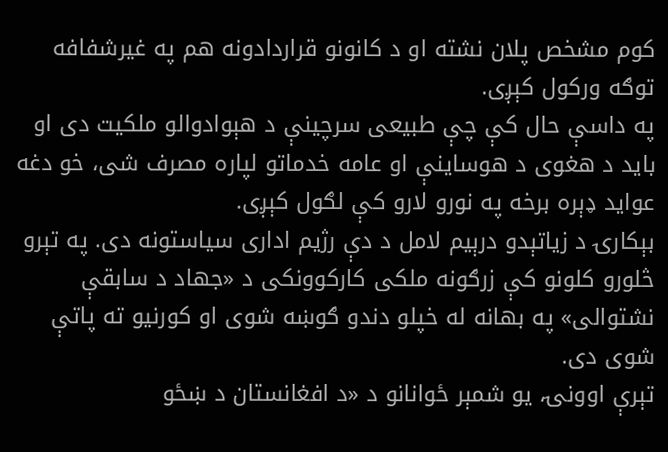کوم مشخص پلان نشته او د کانونو قراردادونه هم په غیرشفافه توګه ورکول کېږی.
په داسې حال کې چې طبیعی سرچینې د هېوادوالو ملکیت دی او باید د هغوی د هوساینې او عامه خدماتو لپاره مصرف شی، خو دغه عواید ډېره برخه په نورو لارو کې لګول کېږی.
بېکارۍ د زیاتېدو درېیم لامل د دې رژیم اداری سیاستونه دی. په تېرو څلورو کلونو کې زرګونه ملکی کارکوونکی د «جهاد د سابقې نشتوالی» په بهانه له خپلو دندو ګوښه شوی او کورنیو ته پاتې شوی دی.
تېرې اوونۍ، یو شمېر ځوانانو د «د افغانستان د ښځو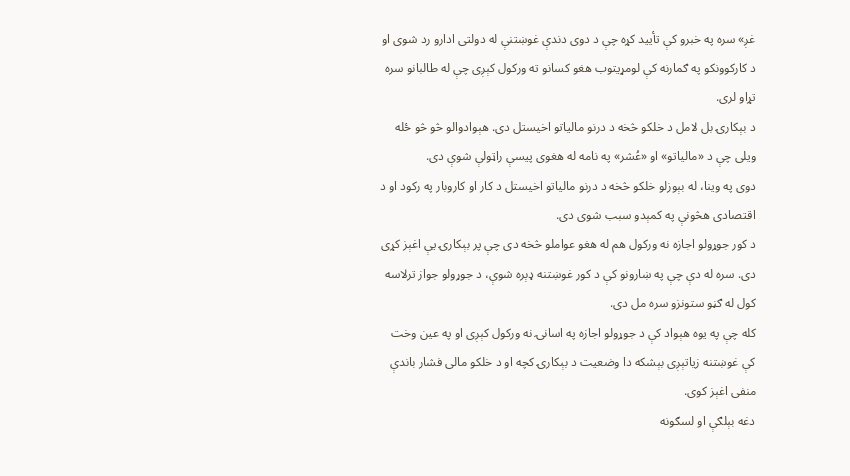غږ» سره په خبرو کې تأیید کړه چې د دوی دندې غوښتنې له دولتی ادارو رد شوی او د کارکوونکو په ګمارنه کې لومړیتوب هغو کسانو ته ورکول کېږی چې له طالبانو سره تړاو لری.
د بېکارۍ بل لامل د خلکو څخه د درنو مالیاتو اخیستل دی. هېوادوالو څو څو ځله ویلی چې د «مالیاتو» او «عُشر» په نامه له هغوی پیسې راټولې شوې دی.
دوی په وینا، له بېوزلو خلکو څخه د درنو مالیاتو اخیستل د کار او کاروبار په رکود او د اقتصادی هڅونې په کمېدو سبب شوی دی.
د کور جوړولو اجازه نه ورکول هم له هغو عواملو څخه دی چې پر بېکارۍ یې اغېز کړی دی. سره له دې چې په ښارونو کې د کور غوښتنه ډېره شوې، د جوړولو جواز ترلاسه کول له ګڼو ستونزو سره مل دی.
کله چې په یوه هېواد کې د جوړولو اجازه په اسانۍ نه ورکول کېږی او په عین وخت کې غوښتنه زیاتېږی بېشکه دا وضعیت د بېکارۍ کچه او د خلکو مالی فشار باندې منفی اغېز کوی.
دغه بېلګې او لسګونه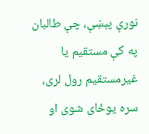نورې پېښې، چې طالبان په کې مستقیم یا غیرمستقیم رول لری، سره یوځای شوی او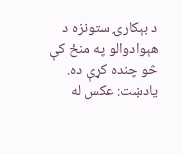د بېکارۍ ستونزه د هېوادوالو په منځ کې څو چنده کړې ده.
یادښت: عکس له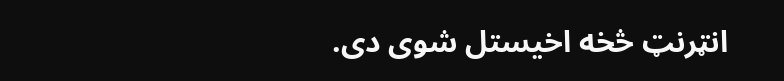انټرنټ څخه اخیستل شوی دی.